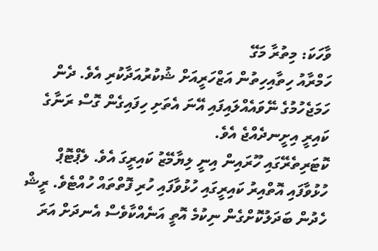ވާހަކަ: މިތުރާ މަގޭ
ހަމްރާއު ހިތާއިހިތުން އަޒްހަރީއަށް ޝުކުރުއަދާކުރި އެވެ. ދެން ހަމަޖެހުމުގެ ނޭވައެއްލައިފައި އޭނަ އެތަށި ހިފައިގެން ގޮސް ރަނާގެ ކައިރީ އިށީނދެއްޖެ އެވެ.
ކޮޓަރިތެރޭގައި ހޫރައިން އިނީ ލިޔާމޭޒު ކައިރީގަ އެވެ. ލެޕްޓޮޕް ހުޅުވާފައި އޮތްއިރު ކައިރީގައި ހުޅުވާފައި ހުރި ފޮތްތައް ހުއްޓެވެ. ރީޝް ހެދުން ބަދަލުކޮށްގެން ނިކުމެ އޮތީ އަނެއްކާވެސް އެނދަށް އަރަ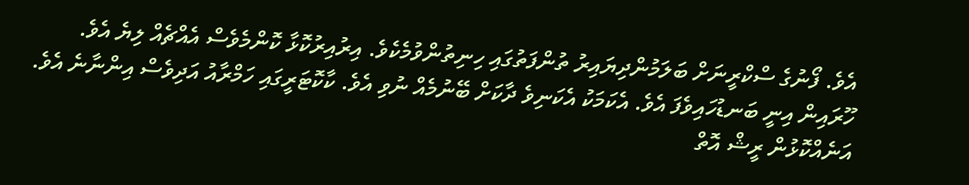އެވެ. ފޯނުގެ ސްކްރީނަށް ބަލަމުންދިޔައިރު ތުންފަތުގައި ހިނިތުންވުމެކެވެ. އިރުއިރުކޮޅާ ކޮންމެވެސް އެއްޗެއް ލިޔެ އެވެ.
ހޫރައިން އިނީ ބަނޑުހައިވެފަ އެވެ. އެކަމަކު އެކަނިވެ ދާކަށް ބޭނުމެއް ނުވި އެވެ. ކާކޮޓަރީގައި ހަމްރާއު އަދިވެސް އިންނާނެ އެވެ. އަނެއްކޮޅުން ރީޝް އޮތް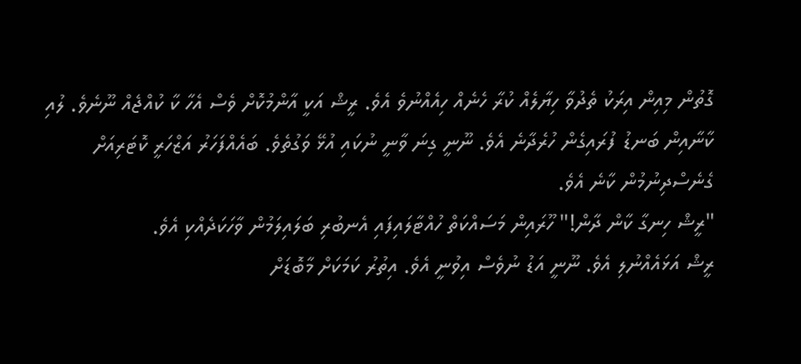ގޮތުން މިއިން އިރަކު ތެދުވާ ހިޔާލެއް ކުރާ ހެނެއް ހިއެއްނުވެ އެވެ. ރީޝް އަކީ އާންމުކޮށް ވެސް އެހާ ކާ ކުއްޖެއް ނޫނެވެ. ލުއި ކާނާއިން ބަނޑު ފުރައިގެން ހުރެދާނެ އެވެ. ނޫނީ ގިނަ ވާނީ ނުކައި އުޅޭ ވަގުތެވެ. ބައެއްފަހަރު އަޒްހަރީ ކޮޓަރިއަށް ގެނެސްދިނުމުން ކާނެ އެވެ.
"ރީޝް ހިނގާ ކާން ދާން!" ހޫރައިން މަސައްކަތް ހުއްޓާލައިފައި އެނބުރި ބަލައިލަމުން ވާހަކަދެއްކި އެވެ.
ރީޝް އަޅައެއްނުލި އެވެ. ނޫނީ އަޑު ނުވެސް އިވުނީ އެވެ. އިތުރު ކަމަކަށް މާބޮޑަށް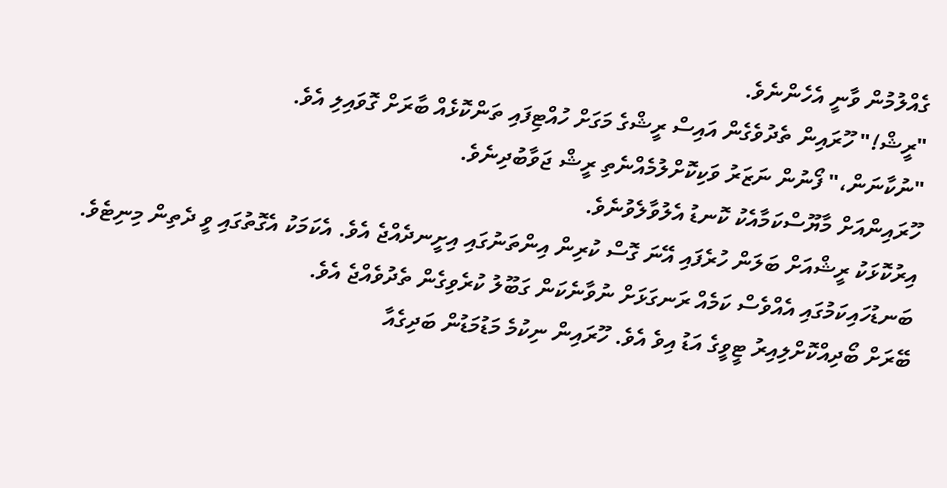ގެއްލުމުން ވާނީ އެހެންނެވެ.
"ރީޝް!" ހޫރައިން ތެދުވެގެން އައިސް ރީޝްގެ މަގަށް ހުއްޓިފައި ތަންކޮޅެއް ބާރަށް ގޮވައިލި އެވެ.
"ނުކާނަން،" ފޯނުން ނަޒަރު ވަކިކޮށްލުމެއްނެތި ރީޝް ޖަވާބުދިނެވެ.
ހޫރައިންއަށް މާޔޫސްކަމާއެކު ކޮނޑު އެލުވާލެވުނެވެ.
އިރުކޮޅަކު ރީޝްއަށް ބަލަން ހުރެފައި އޭނަ ގޮސް ކުރިން އިންތަނުގައި އިށީނދެއްޖެ އެވެ. އެކަމަކު އެގޮތުގައި ވީ ދެތިން މިނިޓެވެ. ބަނޑުހައިކަމުގައި އެއްވެސް ކަމެއް ރަނގަޅަށް ނުވާނެކަން ގަބޫލު ކުރެވިގެން ތެދުވެއްޖެ އެވެ.
ބޭރަށް ބޯދިއްކޮށްލިއިރު ޓީވީގެ އަޑު އިވެ އެވެ. ހޫރައިން ނިކުމެ މަޑުމަޑުން ބަދިގެއާ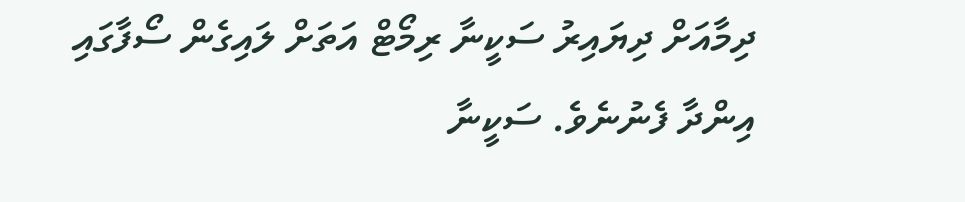ދިމާއަށް ދިޔައިރު ސަކީނާ ރިމޯޓް އަތަށް ލައިގެން ސޯފާގައި އިންދާ ފެނުނެވެ. ސަކީނާ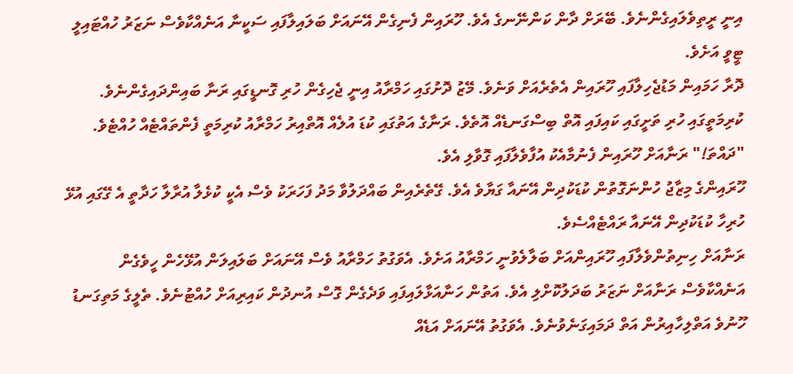އިނީ ރީތިވެލައިގެންނެވެ. ބޭރަށް ދާން ކަންނޭނގެ އެވެ. ހޫރައިން ފެނިގެން އޭނައަށް ބަލައިލާފައި ސަކީނާ އަނެއްކާވެސް ނަޒަރު ހުއްޓައިލީ ޓީވީ އަށެވެ.
ދޮރާ ހަމައިން މަޑުޖެހިލާފައި ހޫރައިން އެތެރެއަށް ވަނެވެ. މޭޒު ދޮށުގައި ހަމްރާއު އިނީ ޖެހިގެން ހުރި ގޮނޑީގައި ރަނާ ބައިންދައިގެންނެވެ. ކުރިމަތީގައި ހުރި ތަށީގައި ކައިފައި އޮތް ބިސްގަނޑެއް އޮތެވެ. ރަނާގެ އަތުގައި ކުޑަ އުލެއް އޮތްއިރު ހަމްރާއު ކުރިމަތީ ފެންތައްޓެއް ހުއްޓެވެ.
"ދައްތަ!" ރަނާއަށް ހޫރައިން ފެނުމާއެކު އުފާވެލާފައި ގޮވާލި އެވެ.
ހޫރައިންގެ މިޒާޖު ހުންނަގޮތުން ކުޑަކުދިން އޭނައާ ގަޔާވެ އެވެ. ގޭތެރެއިން ބައްދަލުވާ މަދު ފަހަރަކު ވެސް އެކީ ކުޅެލާ އުރާލާ ހަދާތީ އެ ގޭގައި އުޅޭ ހުރިހާ ކުޑަކުދިން އޭނައާ ރައްޓެއްސެވެ.
ރަނާއަށް ހިނިތުންވެލާފައި ހޫރައިންއަށް ބަލާލެވުނީ ހަމްރާއު އަށެވެ. އެވަގުތު ހަމްރާއު ވެސް އޭނައަށް ބަލައިލަން އުޅޭހެން ހީވެގެން އަނެއްކާވެސް ރަނާއަށް ނަޒަރު ބަދަލުކޮށްލި އެވެ. އަތުން ހަނާއަޅާލައިފައި ވަދެގެން ގޮސް އުނދުން ކައިރިއަށް ހުއްޓުނެވެ. ތެލީގެ މަތިގަނޑު ހޫނުވެ އަތްލިހާއިރުން އަތް ދަމައިގަނެވުނެވެ. އެވަގުތު އޭނައަށް އަޑެއް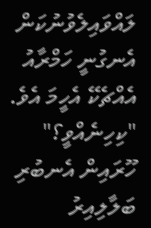ލައްވައިލެވުނުކަން އެނގުނީ ހަމްރާއު އެއްޗެކޭ އެހީމަ އެވެ.
"ކިހިނެއްވީ؟" ހޫރައިން އެނބުރި ބަލާލިއިރު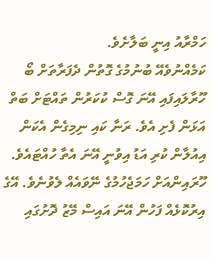ހަމްރާއު އިނީ ބަލާށެވެ.
ކަމެއްނުވެއޭ ބުނުމުގެ ގޮތުން ދެފަރާތަށް ބޯ ހޫރާލައިފައި އޭނަ ގޮސް ކުކަރުން ތައްޓަށް ބަތް އަޅަން ފެށި އެވެ. ރަނާ ކައި ނިމިގެން އެކަން އިއުލާން ކުރި އަޑު އިވުނީ އޭނަ އެތާ ހުއްޓައެވެ. ހޫރައިންއަށް ހަމަޖެހުމުގެ ނޭވައެއް ލެވުނެވެ. އޭގެ އިރުކޮޅެއް ފަހުން އޭނަ އައިސް މޭޒު ދޮށުގައި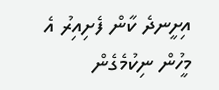އިށީނދެ ކާން ފެށިއިރު އެ މީހުން ނިކުމެގެން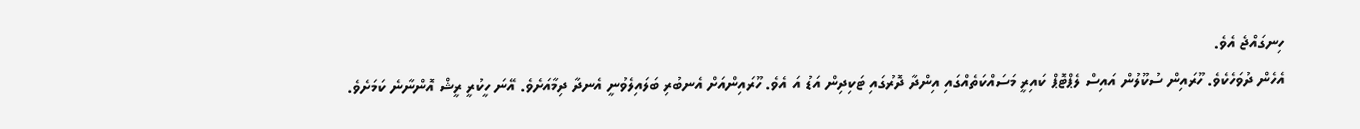ހިނގައްޖެ އެވެ.
އެހެން ދުވަހެކެވެ. ހޫރައިން ސުކޫލުން އައިސް ލެޕްޓޮޕް ކައިރީ މަސައްކަތެއްގައި އިންދާ ދޮރުގައި ޓަކިދިން އަޑު އަ އެވެ. ހޫރައިންއަށް އެނބުރި ބަލައިލެވުނީ އެނދާ ދިމާއަށެވެ. އޭނަ ހީކުރީ ރީޝް އޮންނާނެ ކަމަށެވެ.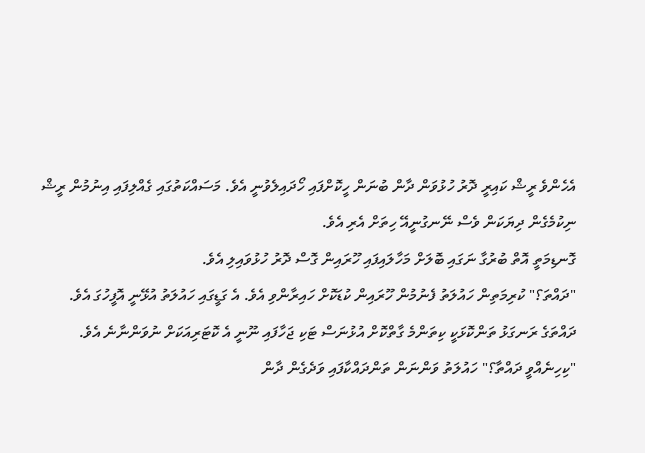އެހެންވެ ރީޝް ކައިރީ ދޮރު ހުޅުވަން ދާން ބުނަން ހީކޮށްފައި ހޯދައިލެވުނީ އެވެ. މަސައްކަތުގައި ގެއްލިފައި އިނުމުން ރީޝް ނިކުމެގެން ދިޔަކަން ވެސް ނޭނގުނީއޭ ހިތަށް އެރި އެވެ.
ގޮނޑިމަތީ އޮތް ބުރުގާ ނަގައި ބޮލަށް މަހާލައިފައި ހޫރައިން ގޮސް ދޮރު ހުޅުވައިލި އެވެ.
"ދައްތަ؟" ކުރިމަތިން ހައުލަތު ފެނުމުން ހޫރައިން ކުޑަކޮށް ހައިރާންވި އެވެ. އެ ގަޑީގައި ހައުލަތު އުޅޭނީ އޮފީހުގަ އެވެ.
ދައްތަގެ ރަނގަޅު ތަންކޮޅަކީ ކިތަންމެ ގާތްކޮށް އުޅުނަސް ޓަކި ޖަހާފައި ނޫނީ އެ ކޮޓަރިއަކަށް ނުވަންނާނެ އެވެ.
"ކިހިނެއްވީ ދައްތާ؟" ހައުލަތު ވަންނަން ތަންދައްކާފައި ވަދެގެން ދާން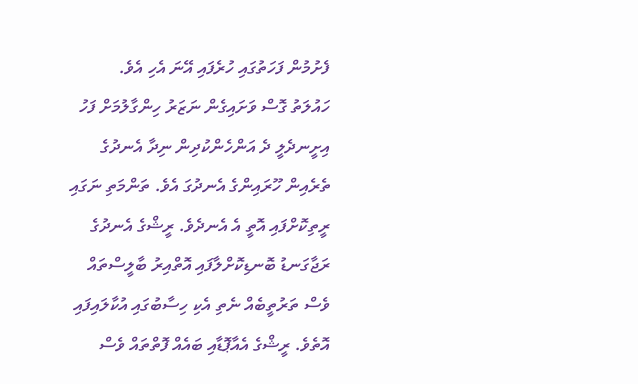ފެށުމުން ފަހަތުގައި ހުރެފައި އޭނަ އެހި އެވެ.
ހައުލަތު ގޮސް ވަށައިގެން ނަޒަރު ހިންގާލުމަށް ފަހު އިށީނދެލީ ދެ އަންހެންކުދިން ނިދާ އެނދުގެ ތެރެއިން ހޫރައިންގެ އެނދުގަ އެވެ. ތަންމަތި ނަގައި ރީތިކޮށްފައި އޮތީ އެ އެނދެވެ. ރީޝްގެ އެނދުގެ ރަޖާގަނޑު ބޮނޑިކޮށްލާފައި އޮތްއިރު ބާލީސްތައް ވެސް ތަރުތީބެއް ނެތި އެކި ހިސާބުގައި އުކާލައިފައި އޮތެވެ. ރީޝްގެ އެއާޕޮޑާއި ބައެއް ފޮތްތައް ވެސް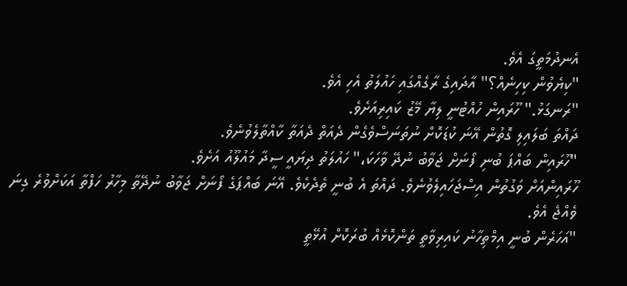އެނދުމަތީގަ އެވެ.
"ކިޔެވުން ކިހިނެއް؟" އާދައިގެ ރާގެއްގައި ހައުލަތު އެހި އެވެ.
"ރަނގަޅު." ހޫރައިން ހުއްޓުނީ ލިޔާ މޭޒު ކައިރިއަށެވެ.
ދައްތަ ބަލައިލި ގޮތުން އޭނަ ކުޑަކޮށް ނުތަނަސްވެގެން ދެއަތް ދެއަތާ ކާއްތާލެވުނެވެ.
"ހޫރައިން ބައްޕަ ބުނި ފޯނަށް ޖަވާބު ނުދޭ ވާހަކަ،" ހައުލަތު ދިޔައީ ސީދާ މައުލޫއު އަށެވެ.
ހޫރައިންއަށް ވަގުތުން އިސްޖަހައިލެވުނެވެ. ދައްތަ އެ ބުނީ ތެދެކެވެ. އޭނަ ބައްޕަގެ ފޯނަށް ޖަވާބު ނުދޭތާ މިހާރު ހަފްތާ އަކަށްވުރެ ގިނަ ވެއްޖެ އެވެ.
"އަހަރެން ބުނީ އިމްތިހާނު ކައިރިވާތީ ތަންކޮޅެއް ބުރަކޮށް އުޅޭތީ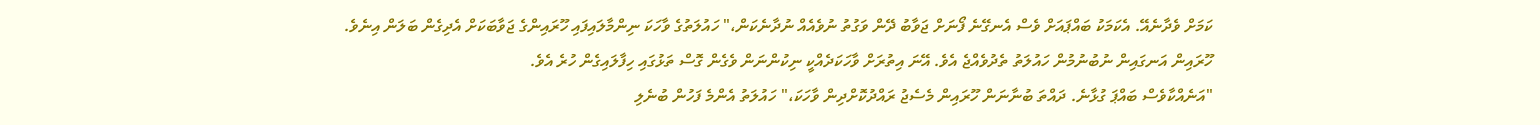ކަމަށް ވެދާނެއޭ. އެކަމަކު ބައްޕައަށް ވެސް އެނގޭނެ ފޯނަށް ޖަވާބު ދޭން ވަގުތު ނުވެއެއް ނުދާނެކަން،" ހައުލަތުގެ ވާހަކަ ނިންމާލައިފައި ހޫރައިންގެ ޖަވާބަކަށް އެދިގެން ބަލަން އިނެވެ.
ހޫރައިން އަނގައިން ނުބުނުމުން ހައުލަތު ތެދުވެއްޖެ އެވެ. އޭނަ އިތުރަށް ވާހަކަދެއްކީ ނިކުންނަން ވެގެން ގޮސް ތަޅުގައި ހިފާލައިގެން ހުރެ އެވެ.
"އަނެއްކާވެސް ބައްޕަ ގުޅާނެ. ދައްތަ ބުނާނަން ހޫރައިން މެސެޖު ރައްދުކޮށްދިން ވާހަކަ،" ހައުލަތު އެންމެ ފަހުން ބުނެލި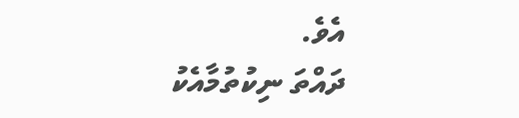އެވެ.
ދައްތަ ނިކުތުމާއެކު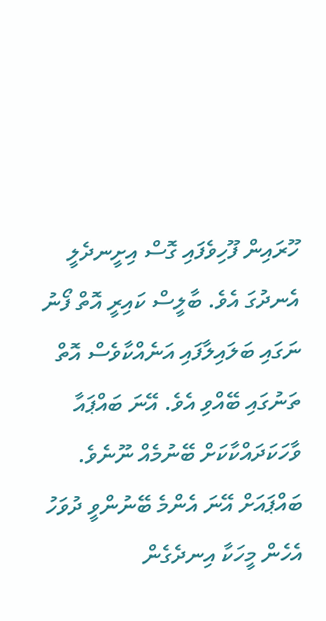ހޫރައިން ފޫހިވެފައި ގޮސް އިށީނދެލީ އެނދުގަ އެވެ. ބާލީސް ކައިރީ އޮތް ފޯނު ނަގައި ބަލައިލާފައި އަނެއްކާވެސް އޮތް ތަނުގައި ބޭއްވި އެވެ. އޭނަ ބައްޕައާ ވާހަކަދައްކާކަށް ބޭނުމެއް ނޫނެވެ. ބައްޕައަށް އޭނަ އެންމެ ބޭނުންވީ ދުވަހު އެހެން މީހަކާ އިނދެގެން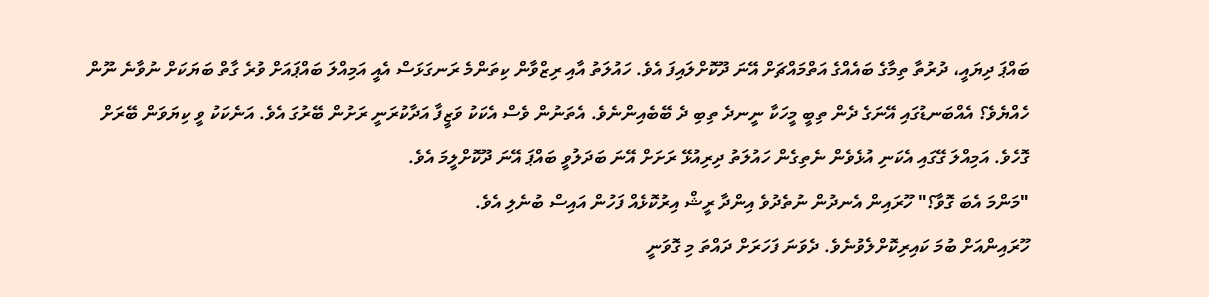ބައްޕަ ދިޔައީ، ދުރުތާ ތިމާގެ ބައެއްގެ އަތްމައްޗަށް އޭނަ ދޫކޮށްލައިފަ އެވެ. ހައުލަތު އާއި ރިޒްވާން ކިތަންމެ ރަނގަޅަސް އެއީ އަމިއްލަ ބައްޕައަށް ވުރެ ގާތް ބަޔަކަށް ނުވާނެ ނޫން ހެއްޔެވެ؟ އެއްބަނޑުގައި އޭނަގެ ދެން ތިބީ މީހަކާ ނީނދެ ތިބި ދެ ބޭބެއިންނެވެ. އެތަނުން ވެސް އެކަކު ވަޒީފާ އަދާކުރަނީ ރަށުން ބޭރުގަ އެވެ. އަނެކަކު ވީ ކިޔަވަން ބޭރަށް ގޮހެވެ. އަމިއްލަ ގޭގައި އެކަނި އުޅެވެން ނެތިގެން ހައުލަތު ދިރިއުޅޭ ރަށަށް އޭނަ ބަދަލުވީ ބައްޕަ އޭނަ ދޫކޮށްލީމަ އެވެ.
"މަންމަ އެބަ ގޮވާ؟" ހޫރައިން އެނދުން ނުތެދުވެ އިންދާ ރީޝް އިރުކޮޅެއް ފަހުން އައިސް ބުނެލި އެވެ.
ހޫރައިންއަށް ބުމަ ކައިރިކޮށްލެވުނެވެ. ދެވަނަ ފަހަރަށް ދައްތަ މި ގޮވަނީ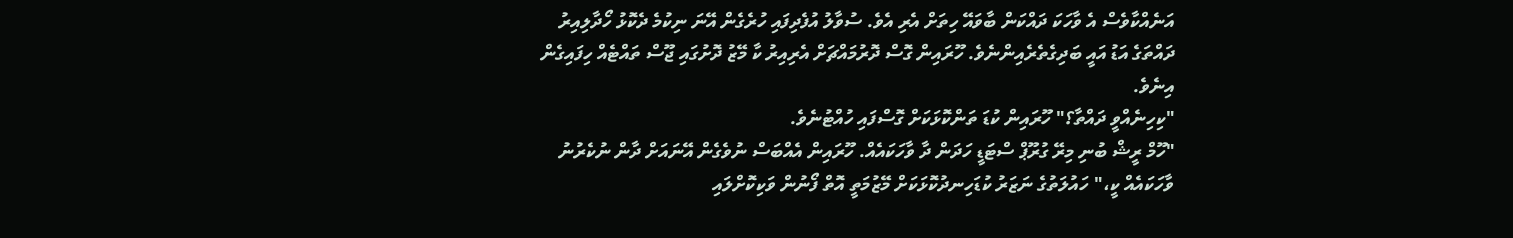އަނެއްކާވެސް އެ ވާހަކަ ދައްކަން ބާވައޭ ހިތަށް އެރި އެވެ. ސުވާލު އުފެދިފައި ހުރެގެން އޭނަ ނިކުމެ ދެކޮޅު ހޯދާލިއިރު ދައްތަގެ އަޑު އައީ ބަދިގެތެރެއިންނެވެ. ހޫރައިން ގޮސް ދޮރުމައްޗަށް އެރިއިރު ކާ މޭޒު ދޮށުގައި ޖޫސް ތައްޓެއް ހިފައިގެން އިނެވެ.
"ކިހިނެއްވީ ދައްތާ؟" ހޫރައިން ކުޑަ ތަންކޮޅަކަށް ގޮސްފައި ހުއްޓުނެވެ.
"ހޫމް ރީޝް ބުނި މިރޭ ގުރޫޕް ސްޓަޑީ ހަދަން ދާ ވާހަކައެއް. ހޫރައިން އެއްބަސް ނުވެގެން އޭނައަށް ދާން ނުކެރުނު ވާހަކައެއް ކީ،" ހައުލަތުގެ ނަޒަރު ކުޑަހިނދުކޮޅަކަށް މޭޒުމަތީ އޮތް ފޯނުން ވަކިކޮށްލައި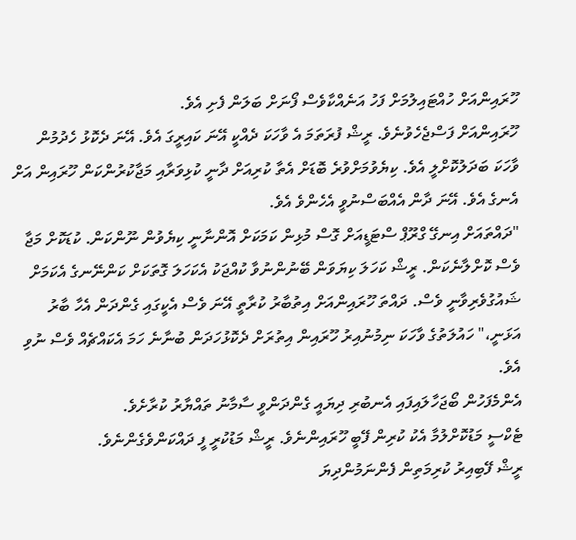ހޫރައިންއަށް ހުއްޓައިލުމަށް ފަހު އަނެއްކާވެސް ފޯނަށް ބަލަން ފެށި އެވެ.
ހޫރައިންއަށް ފަސްޖެހެވުނެވެ. ރީޝް ފުރަތަމަ އެ ވާހަކަ ދެއްކީ އޭނަ ކައިރީގަ އެވެ. އޭނަ ދެކޮޅު ހެދުމުން ވާހަކަ ބަދަލުކޮށްލީ އެވެ. ކިޔެވުމަށްވުރެ ބޮޑަށް އެތާ ކުރިއަށް ދާނީ ކުޅިވަރާއި މަޖާކުރުންކަން ހޫރައިން އަށް އެނގެ އެވެ. އޭނަ ދާން އެއްބަސްނުވީ އެހެންވެ އެވެ.
"ދައްތައަށް އިނގޭ ގްރޫޕް ސްޓަޑީއަށް ގޮސް މުޅިން ކަމަކަށް އޮންނާނީ ކިޔެވުން ނޫންކަން. ކުޑަކޮށް މަޖާ ވެސް ކޮށްލާނެކަން. ރީޝް ކަހަލަ ކިޔަވަން ބޭނުންނުވާ ކުއްޖަކު އެކަހަލަ ގޮތަކަށް ކަންނޭނގެ އެކަމަށް ޝައުގުވެރިވާނީ ވެސް. ދައްތަ ހޫރައިންއަށް އިތުބާރު ކުރާތީ އޭނަ ވެސް އެކީގައި ގެންދަން އެހާ ބާރު އަޅަނީ،" ހައުލަތުގެ ވާހަކަ ނިމުނުއިރު ހޫރައިން އިތުރަށް ދެކޮޅުހަދަން ބުނާނެ ހަމަ އެކައްޗެއް ވެސް ނުވި އެވެ.
އެންމެފަހުން ބޯޖަހާލައިފައި އެނބުރި ދިޔައީ ގެންދަންވީ ސާމާނު ތައްޔާރު ކުރާށެވެ.
ޓެކްސީ މަޑުކޮށްލުމާ އެކު ކުރިން ފޭބީ ހޫރައިންނެވެ. ރީޝް މަޑުކުރީ ފީ ދައްކަންވެގެންނެވެ.
ރީޝް ފޭބިއިރު ކުރިމަތިން ފެންނަމުންދިޔަ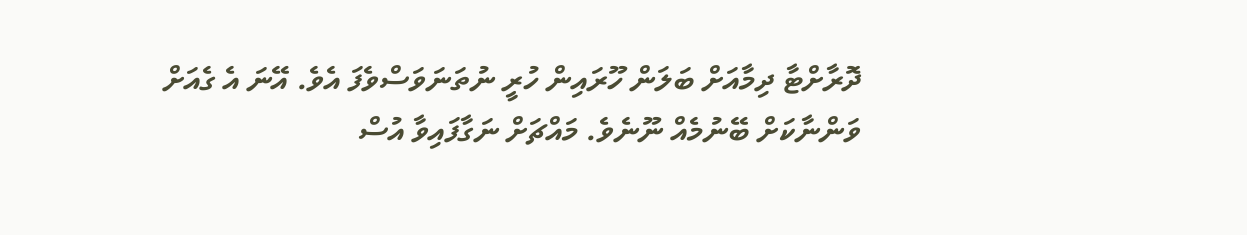ދޮރާށްޓާ ދިމާއަށް ބަލަން ހޫރައިން ހުރީ ނުތަނަވަސްވެފަ އެވެ. އޭނަ އެ ގެއަށް ވަންނާކަށް ބޭނުމެއް ނޫނެވެ. މައްޗަށް ނަގާފައިވާ އުސް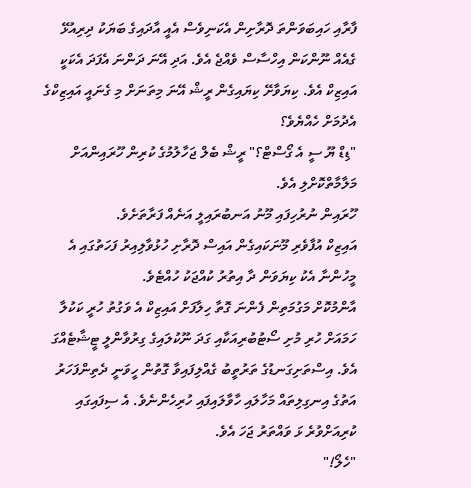ފާރާއި ހައިބަވަންތަ ދޮރާށިން އެކަނިވެސް އެއީ އާދައިގެ ބަޔަކު ދިރިއުޅޭ ގެއެއް ނޫންކަން އިހްސާސް ވެއްޖެ އެވެ. އަދި އޭނަ ދަންނަ އެފަދަ އެކަކީ އައިޒިކް އެވެ. ކިޔަވާށޭ ކިޔައިގެން ރީޝް އޭނަ މިތަނަށް މި ގެނައީ އައިޒިކްގެ އެދުމަށް ހެއްޔެވެ؟
"ޑިޑް ޔޫ ސީ އެ ގޯސްޓް؟" ރީޝް ބެލް ޖަހާލުމުގެ ކުރިން ހޫރައިންއަށް މަލާމާތްކޮށްލި އެވެ.
ހޫރައިން ނުރުހިފައި މޫނު އަނބުރައިލީ އަނެއް ފަރާތަށެވެ.
އައިޒިކް އުފާވެރި މޫނަކައިގެން އައިސް ދޮރާށި ހުޅުވާލިއިރު ފަހަތުގައި އެ މީހުންނާ އެކު ކިޔަވަން ދާ އިތުރު ކުއްޖަކު ހުއްޓެވެ.
އާންމުކޮށް މަގުމަތިން ފެންނަ ގޮތާ ހިލާފަށް އައިޒިކް އެ ވަގުތު ހުރީ ކަކުލާ ހަމައަށް ހުރި މުށި ސޯޓުބުރިއަކާއި ގަދަ ނޫކުލައިގެ ގިރުވާންލީ ޓީޝާޓެއްގަ އެވެ. އިސްތަށިގަނޑުގެ ތަރުތީބު ގެއްލިފައިވާ ގޮތުން ހީވަނީ ދެތިންފަހަރު އަތުގެ އިނގިލިތައް މަހާލައި ހާވާލައިފައި ހުރިހެންނެވެ. އެ ސިފައިގައި ކުރިއަށްވުރެ ޅަ ވައްތަރު ޖަހަ އެވެ.
"ހެލޯ!"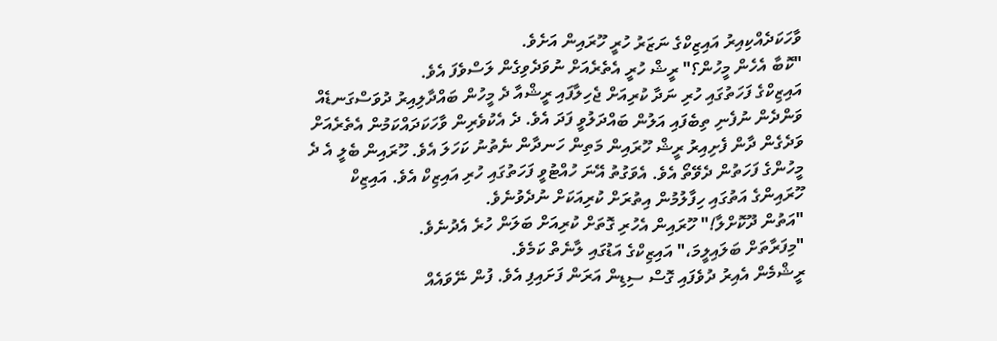ވާހަކަދެއްކިއިރު އައިޒިކްގެ ނަޒަރު ހުރީ ހޫރައިން އަށެވެ.
"ކޮބާ އެހެން މީހުން؟" ރީޝް ހުރީ އެތެރެއަށް ނުވަދެވިގެން ލަސްވެފަ އެވެ.
އައިޒިކްގެ ފަހަތުގައި ހުރި ނަދާ ކުރިއަށް ޖެހިލާފައި ރީޝްއާ ދެ މީހުން ބައްދާލިއިރު ދުވަސްގަނޑެއް ވަންދެން ނުފެނި ތިބެފައި އަލުން ބައްދަލުވީ ފަދަ އެވެ. ދެ އެކުވެރިން ވާހަކަދައްކަމުން އެތެރެއަށް ވަދެގެން ދާން ފެށިއިރު ރީޝް ހޫރައިން މަތިން ހަނދާން ނެތުނު ކަހަލަ އެވެ. ހޫރައިން ބެލީ އެ ދެ މީހުންގެ ފަހަތުން ދެވޭތޯ އެވެ. އެވަގުތު އޭނަ ހުއްޓުވީ ފަހަތުގައި ހުރި އައިޒިކް އެވެ. އައިޒިކް ހޫރައިންގެ އަތުގައި ހިފާލުމުން އިތުރަށް ކުރިއަކަށް ނުދެވުނެވެ.
"އަތުން ދޫކޮށްލާ!" ހޫރައިން އެހުރި ގޮތަށް ކުރިއަށް ބަލަން ހުރެ އެދުނެވެ.
"މިފަރާތަށް ބަލައިލީމަ،" އައިޒިކްގެ އަޑުގައި ލާނެތް ކަމެވެ.
ރީޝްމެން އެއިރު ދުވެފައި ގޮސް ސިޑިން އަރަން ފަށައިފި އެވެ. ފުން ނޭވައެއް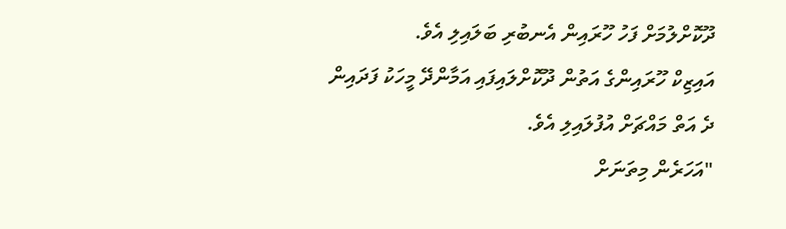ދޫކޮށްލުމަށް ފަހު ހޫރައިން އެނބުރި ބަލައިލި އެވެ.
އައިޒިކް ހޫރައިންގެ އަތުން ދޫކޮށްލައިފައި އަމާންދޭ މީހަކު ފަދައިން ދެ އަތް މައްޗަށް އުފުލައިލި އެވެ.
"އަހަރެން މިތަނަށް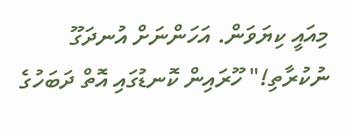މިއައީ ކިޔަވަން. އަހަންނަށް އުނދަގޫ ނުކުރާތި!" ހޫރައިން ކޮނޑުގައި އޮތް ދަބަހުގެ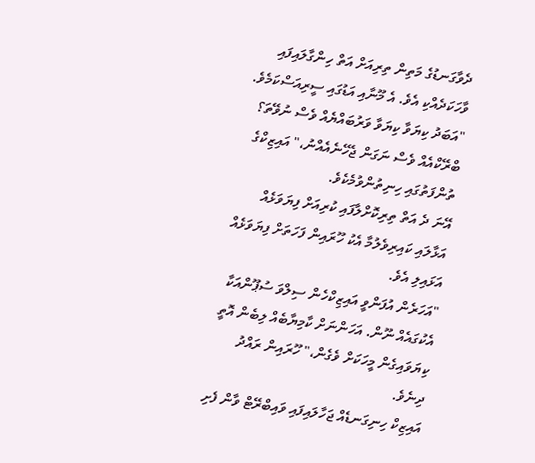ދެވާގަނޑުގެ މަތިން ތިރިއަށް އަތް ހިންގާލައިފައި ވާހަކަދެއްކި އެވެ. އެ މޫނާއި އަޑުގައި ސީރިއަސްކަމެވެ.
"އަބަދު ކިޔަވާ ކިޔަވާ ވަރުބައްޔެއް ވެސް ނުވޭތަ؟ ބްރޭކްއެއް ވެސް ނަގަން ޖެހޭނެއެއްނު،" އައިޒިކްގެ ތުންފަތުގައި ހިނިތުންވުމެކެވެ.
އޭނަ ދެ އަތް ތިރިކޮށްލާފައި ކުރިއަށް ފިޔަވަޅެއް އަޅާލައި ކައިރިވެލުމާ އެކު ހޫރައިން ފަހަތަށް ފިޔަވަޅެއް އަޅައިލި އެވެ.
"އަހަރެން އުފަންވީ އައިޒިކްހެން ސިލްވަ ސުޕޫންއަކާ އެކުގައެއް ނޫން. އަހަންނަށް ކާމިޔާބެއް ލިބެން އޮތީ ކިޔަވައިގެން މީހަކަށް ވެގެން،" ހޫރައިން ރައްދު ދިނެވެ.
އައިޒިކް ހިނިގަނޑެއް ޖަހާލައިފައި ވައިބްރޭޓް ވާން ފެށި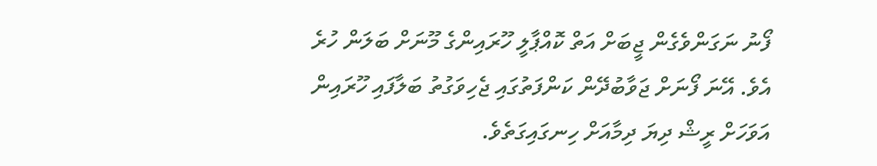ފޯނު ނަގަންވެގެން ޖީބަށް އަތް ކޮއްޕާލީ ހޫރައިންގެ މޫނަށް ބަލަން ހުރެ އެވެ. އޭނަ ފޯނަށް ޖަވާބުދޭން ކަންފަތުގައި ޖެހިވަގުތު ބަލާފައި ހޫރައިން އަވަހަށް ރީޝް ދިޔަ ދިމާއަށް ހިނގައިގަތެވެ.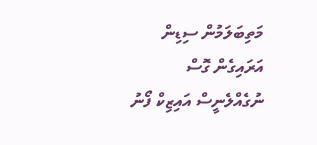މަތިބަލަމުން ސިޑިން އަރައިގެން ގޮސް ނުގެއްލެނީސް އައިޒިކް ފޯނު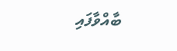ބާއްވާފައި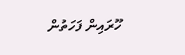ހޫރައިން ފަހަތުން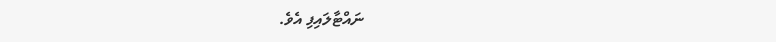ނައްޓާލައިފި އެވެ.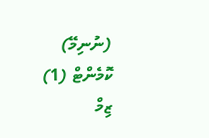(ނުނިމޭ)
ކޮމެންޓް (1)
ޒިމް